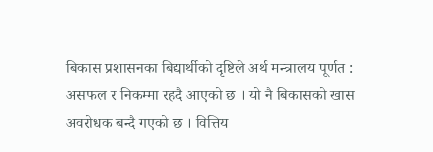बिकास प्रशासनका बिद्यार्थीको दृष्टिले अर्थ मन्त्रालय पूर्णत : असफल र निकम्मा रहदै आएको छ । यो नै बिकासको खास अवरोधक बन्दै गएको छ । वित्तिय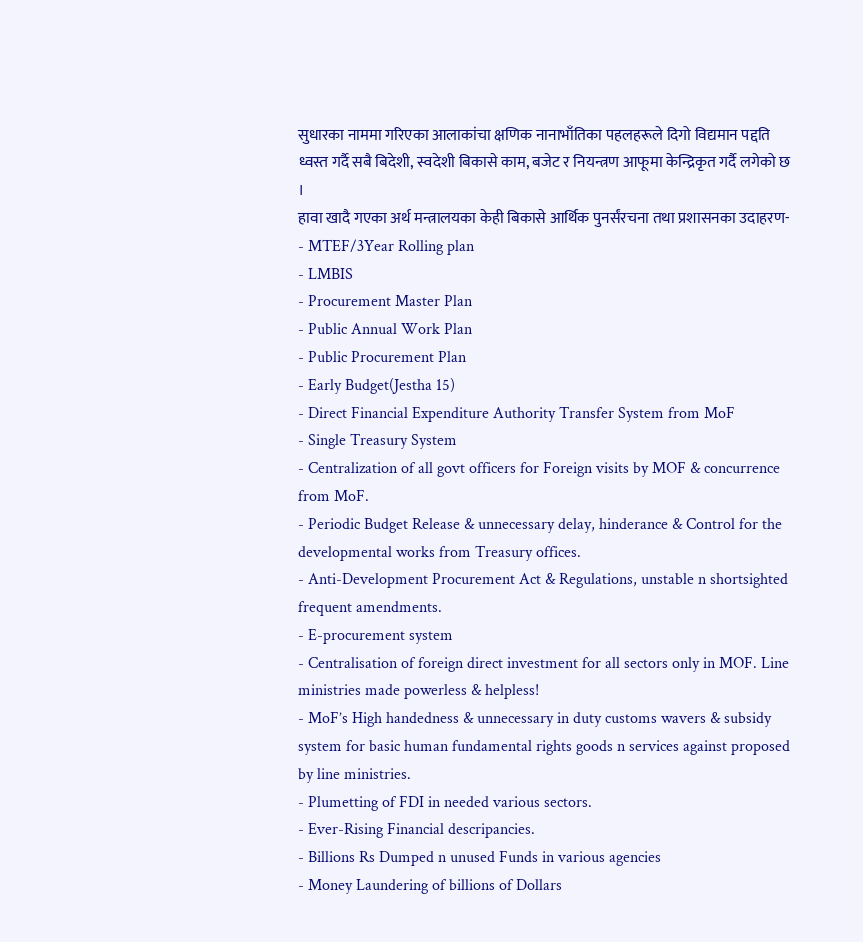सुधारका नाममा गरिएका आलाकांचा क्षणिक नानाभाँतिका पहलहरूले दिगो विद्यमान पद्दति ध्वस्त गर्दै सबै बिदेशी, स्वदेशी बिकासे काम, बजेट र नियन्त्रण आफूमा केन्द्रिकृत गर्दै लगेको छ ।
हावा खादै गएका अर्थ मन्त्रालयका केही बिकासे आर्थिक पुनर्संरचना तथा प्रशासनका उदाहरण-
- MTEF/3Year Rolling plan
- LMBIS
- Procurement Master Plan
- Public Annual Work Plan
- Public Procurement Plan
- Early Budget(Jestha 15)
- Direct Financial Expenditure Authority Transfer System from MoF
- Single Treasury System
- Centralization of all govt officers for Foreign visits by MOF & concurrence from MoF.
- Periodic Budget Release & unnecessary delay, hinderance & Control for the developmental works from Treasury offices.
- Anti-Development Procurement Act & Regulations, unstable n shortsighted frequent amendments.
- E-procurement system
- Centralisation of foreign direct investment for all sectors only in MOF. Line ministries made powerless & helpless!
- MoF’s High handedness & unnecessary in duty customs wavers & subsidy system for basic human fundamental rights goods n services against proposed by line ministries.
- Plumetting of FDI in needed various sectors.
- Ever-Rising Financial descripancies.
- Billions Rs Dumped n unused Funds in various agencies
- Money Laundering of billions of Dollars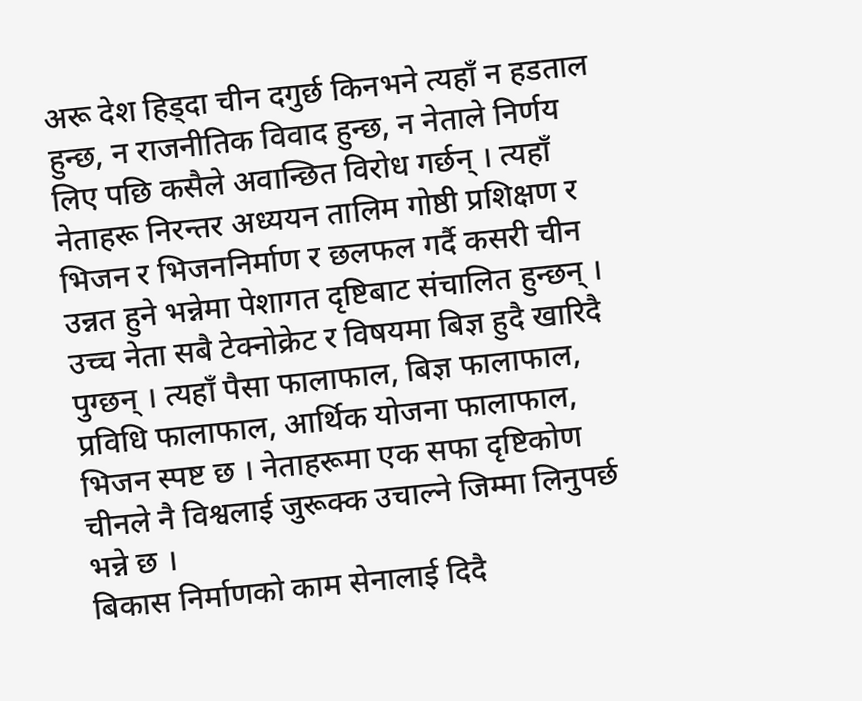अरू देश हिड्दा चीन दगुर्छ किनभने त्यहाँ न हडताल हुन्छ, न राजनीतिक विवाद हुन्छ, न नेताले निर्णय लिए पछि कसैले अवान्छित विरोध गर्छन् । त्यहाँ नेताहरू निरन्तर अध्ययन तालिम गोष्ठी प्रशिक्षण र भिजन र भिजननिर्माण र छलफल गर्दै कसरी चीन उन्नत हुने भन्नेमा पेशागत दृष्टिबाट संचालित हुन्छन् । उच्च नेता सबै टेक्नोक्रेट र विषयमा बिज्ञ हुदै खारिदै पुग्छन् । त्यहाँ पैसा फालाफाल, बिज्ञ फालाफाल, प्रविधि फालाफाल, आर्थिक योजना फालाफाल, भिजन स्पष्ट छ । नेताहरूमा एक सफा दृष्टिकोण चीनले नै विश्वलाई जुरूक्क उचाल्ने जिम्मा लिनुपर्छ भन्ने छ ।
बिकास निर्माणको काम सेनालाई दिदै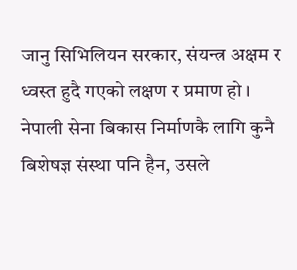जानु सिभिलियन सरकार, संयन्त्र अक्षम र ध्वस्त हुदै गएको लक्षण र प्रमाण हो । नेपाली सेना बिकास निर्माणकै लागि कुनै बिशेषज्ञ संस्था पनि हैन, उसले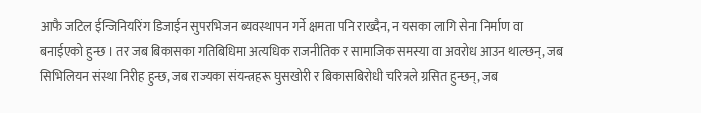आफै जटिल ईन्जिनियरिंग डिजाईन सुपरभिजन ब्यवस्थापन गर्ने क्षमता पनि राख्दैन, न यसका लागि सेना निर्माण वा बनाईएको हुन्छ । तर जब बिकासका गतिबिधिमा अत्यधिक राजनीतिक र सामाजिक समस्या वा अवरोध आउन थाल्छन्, जब सिभिलियन संस्था निरीह हुन्छ, जब राज्यका संयन्त्रहरू घुसखोरी र बिकासबिरोधी चरित्रले ग्रसित हुन्छन्, जब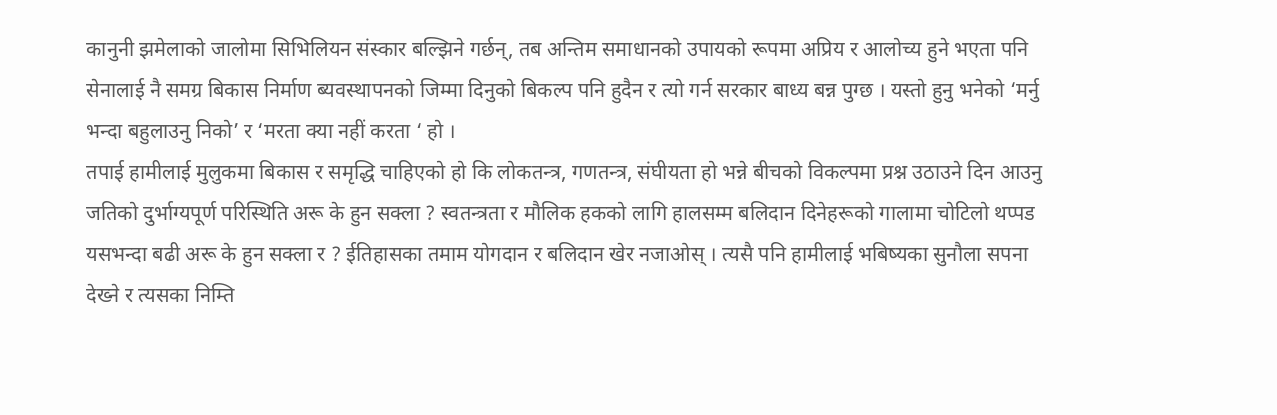कानुनी झमेलाको जालोमा सिभिलियन संस्कार बल्झिने गर्छन्, तब अन्तिम समाधानको उपायको रूपमा अप्रिय र आलोच्य हुने भएता पनि सेनालाई नै समग्र बिकास निर्माण ब्यवस्थापनको जिम्मा दिनुको बिकल्प पनि हुदैन र त्यो गर्न सरकार बाध्य बन्न पुग्छ । यस्तो हुनु भनेको ‘मर्नु भन्दा बहुलाउनु निको’ र ‘मरता क्या नहीं करता ‘ हो ।
तपाई हामीलाई मुलुकमा बिकास र समृद्धि चाहिएको हो कि लोकतन्त्र, गणतन्त्र, संघीयता हो भन्ने बीचको विकल्पमा प्रश्न उठाउने दिन आउनु जतिको दुर्भाग्यपूर्ण परिस्थिति अरू के हुन सक्ला ? स्वतन्त्रता र मौलिक हकको लागि हालसम्म बलिदान दिनेहरूको गालामा चोटिलो थप्पड यसभन्दा बढी अरू के हुन सक्ला र ? ईतिहासका तमाम योगदान र बलिदान खेर नजाओस् । त्यसै पनि हामीलाई भबिष्यका सुनौला सपना देख्ने र त्यसका निम्ति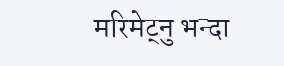मरिमेट्नु भन्दा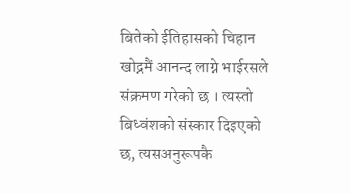बितेको ईतिहासको चिहान खोद्नमैं आनन्द लाग्ने भाईरसले संक्रमण गरेको छ । त्यस्तो बिध्वंशको संस्कार दिइएको छ, त्यसअनुरूपकै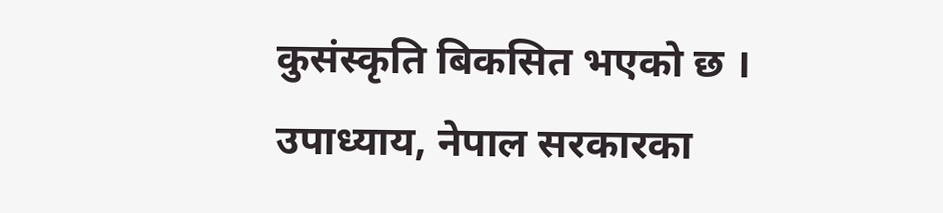कुसंस्कृति बिकसित भएको छ ।
उपाध्याय, नेपाल सरकारका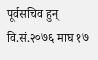पूर्वसचिव हुन्
वि.सं.२०७६ माघ १७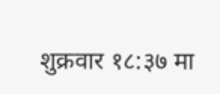शुक्रवार १८:३७ मा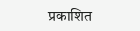प्रकाशित